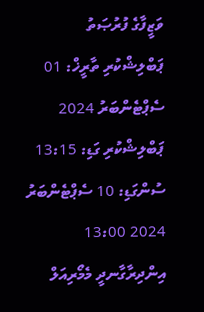ވަޒީފާގެ ފުރުޞަތު
ޕަބްލިޝްކުރި ތާރީޚް: 01 ސެޕްޓެންބަރު 2024
ޕަބްލިޝްކުރި ގަޑި: 13:15
ސުންގަޑި: 10 ސެޕްޓެންބަރު 2024 13:00
އިންދިރާގާނދީ މެމޯރިއަލް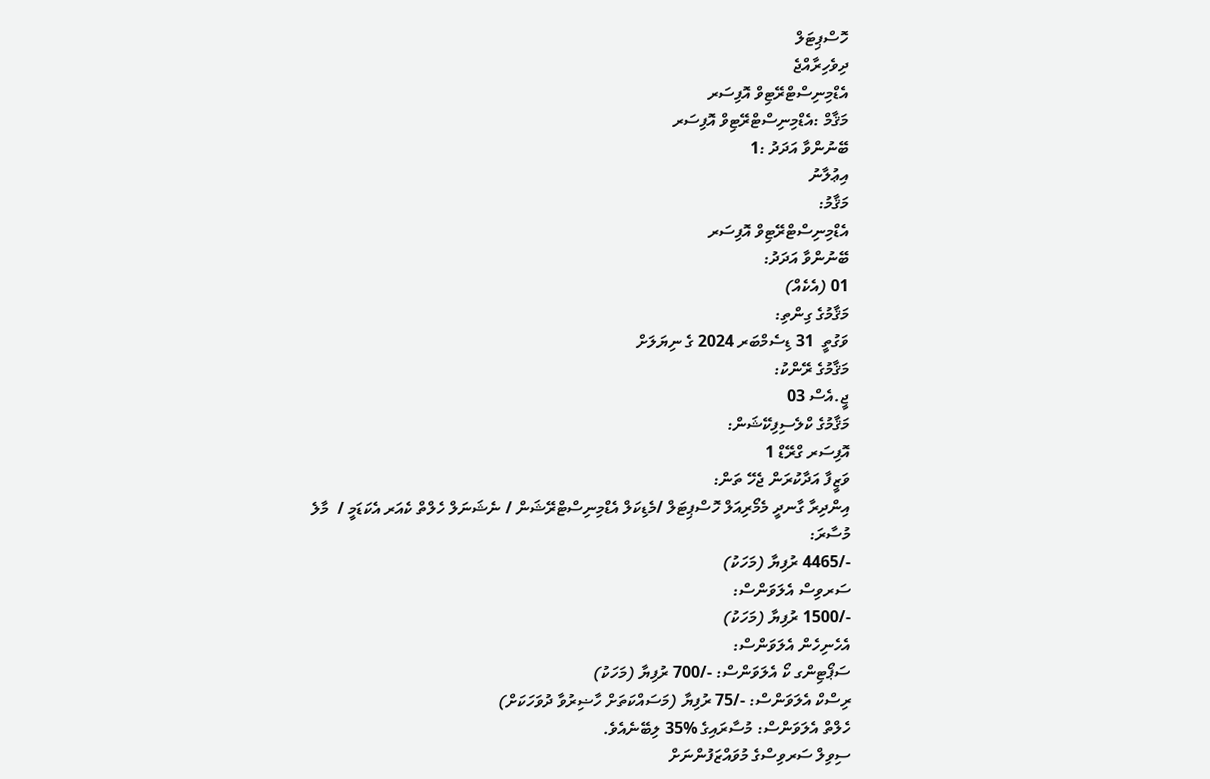ހޮސްޕިޓަލް
ދިވެހިރާއްޖެ
އެޑްމިނިސްޓްރޭޓިވް އޮފިސަރ
މަޤާމް :އެޑްމިނިސްޓްރޭޓިވް އޮފިސަރ
ބޭނުންވާ އަދަދު :1
އިޢުލާނު
މަޤާމު:
އެޑްމިނިސްޓްރޭޓިވް އޮފިސަރ
ބޭނުންވާ އަދަދު:
01 (އެކެއް)
މަޤާމުގެ ގިންތި:
ވަގުތީ  31 ޑިސެމްބަރ 2024 ގެ ނިޔަލަށް
މަޤާމުގެ ރޭންކު:
ޖީ.އެސް 03
މަޤާމުގެ ކްލެސިފިކޭޝަން:
އޮފިސަރ ގްރޭޑް 1
ވަޒީފާ އަދާކުރަން ޖެހޭ ތަން:
އިންދިރާ ގާނދީ މެމޯރިއަލް ހޮސްޕިޓަލް /މެޑިކަލް އެޑްމިނިސްޓްރޭޝަން / ނެޝަނަލް ހެލްތް ކެއަރ އެކަޑަމީ /  މާލެ
މުސާރަ:
-/4465 ރުފިޔާ (މަހަކު)
ސަރވިސް އެލަވަންސް:
-/1500 ރުފިޔާ (މަހަކު)
އެހެނިހެން އެލަވަންސް:
ސަޕޯޓިންގ ކޯ އެލަވަންސް: -/700 ރުފިޔާ (މަހަކު)
ރިސްކް އެލަވަންސް: -/75 ރުފިޔާ (މަސައްކަތަށް ހާޟިރުވާ ދުވަހަކަށް)
ހެލްތް އެލަވަންސް: މުސާރައިގެ %35 ލިބޭނެއެވެ.
ސިވިލް ސަރވިސްގެ މުވައްޒަފުންނަށް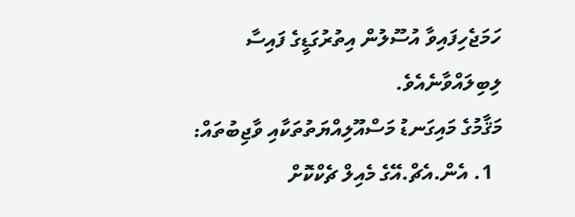ހަމަޖެހިފައިވާ އުސޫލުން އިތުރުގަޑީގެ ފައިސާ ލިބިލައްވާނެއެވެ.
މަޤާމުގެ މައިގަނޑު މަސްއޫލިއްޔަތުތަކާއި ވާޖިބުތައް:
  1. އެން.އެޗް.އޭގެ މެއިލް ޗެކްކޮށް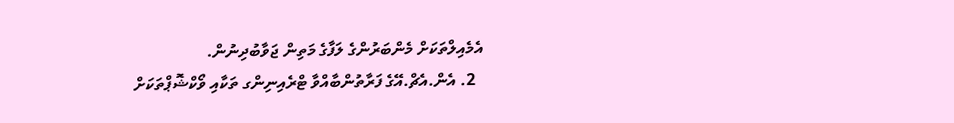އެމެއިލްތަކަށް މެންބަރުންގެ ލަފާގެ މަތިން ޖަވާބުދިނުން.
  2. އެން.އެޗް.އޭގެ ފަރާތުންބާއްވާ ޓްރެއިނިންގ ތަކާއި ވޯކްޝޮޕްތަކަށް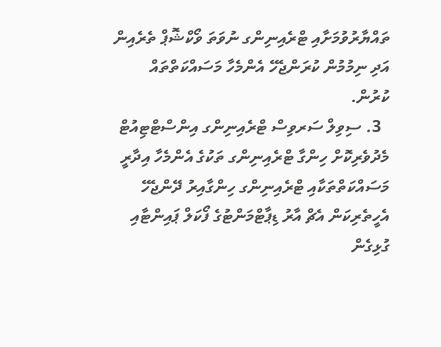ތައްޔާރުވުމަށާއި ޓްރެއިނިންގ ނުވަތަ ވޯކްޝޮޕް ތެރެއިން އަދި ނިމުމުން ކުރަންޖެހޭ އެންމެހާ މަސައްކަތްތައް ކުރުން.
  3. ސިވިލް ސަރވިސް ޓްރެއިނިންގ އިންސްޓްޓިއުޓް މެދުވެރިކޮށް ހިންގާ ޓްރެއިނިންގ ތަކުގެ އެންމެހާ އިދާރީ މަސައްކަތްތަކާއި ޓްރެއިނިންގ ހިންގާއިރު ދޭންޖެހޭ އެހީތެރިކަން އެޗް އާރު ޑިޕާޓްމަންޓުގެ ފޯކަލް ޕައިންޓާއި ގުޅިގެން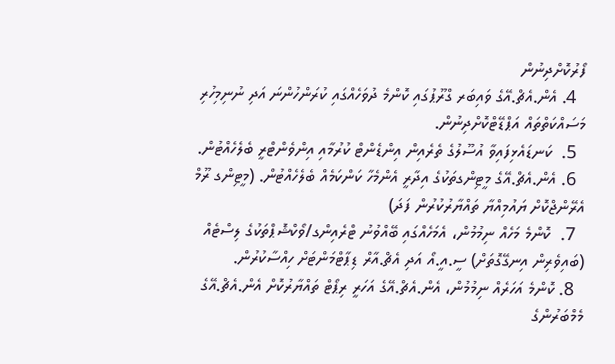ފޯރުކޮށްދިނުން
  4. އެން.އެޗް.އޭގެ ވައިބަރ ގްރޫޕުގައި ކޮންމެ ދުވަހެއްގައި ކުރަންހުންނަ އަދި ނުނިމިހުރި މަސައްކަތްތައް އަޕްޑޭޓްކޮށްދިނުން.
  5.  ކަނޑައެޅިފައިވާ އުސޫލުގެ ތެރެއިން އިންޑެންޓް ކުރުމާއި އިންވެންޓްރީ ބެލެހެއްޓުން.
  6. އެން.އެޗް.އޭގެ މީޓިންގތަކުގެ އިދާރީ އެންމެހާ ކަންކަމެއް ބެލެހެއްޓުން. (މީޓިންގ ރޫމް އެރޭންޖްކޮށް ޔައުމިއްޔާ ތައްޔާރުކުރުން ފަދަ)
  7.  ކޮންމެ މަހެއް ނިމުމުން، އެމަހެއްގައި ބޭއްވުނު ޓްރެއިންގ/ވޯކްޝޮޕްތަކުގެ ލިސްޓެއް (ބައިވެރިން އިނގޭގޮތަށް) ސީ.އީ.އޯ އަދި އެޗް.އާރް ޑިޕާޓްމަންޓަށް ހިއްސާކުރުން.
  8. ކޮންމެ އަހަރެއް ނިމުމުން، އެން.އެޗް.އޭގެ އަހަރީ ރިޕޯޓް ތައްޔާރުކޮށް އެން.އެޗް.އޭގެ މެމްބަރުންގެ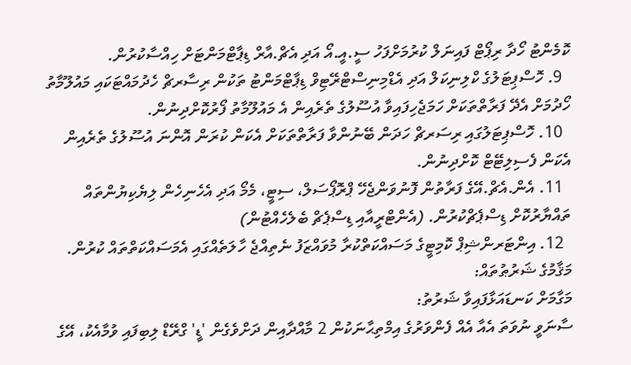ކޮމެންޓު ހޯދާ ރިޕޯޓް ފައިނަލް ކުރުމަށްފަހު ސީ.އީ.އޯ އަދި އެޗް.އާރް ޑިޕާޓްމަންޓަށް ހިއްސާކުރުން.
  9. ހޮސްޕިޓަލުގެ ކްލިނިކަލް އަދި އެޑްމިނިސްޓްރޭޓިވް ޑިޕާޓްމަންޓު ތަކުން ރިސާރޗް ހެދުމައްޓަކައި މައުލޫމާތު ހޯދުމަށް އެދޭ ފަރާތްތަކަށް ހަމަޖެހިފައިވާ އުސޫލުގެ ތެރެއިން އެ މައުލޫމާތު ފޯރުކޮށްދިނުން.
  10. ހޮސްޕިޓަލުގައި ރިސަރޗް ހަދަން ބޭނުންވާ ފަރާތްތަކަށް އެކަން ކުރަން އޮންނަ އުސޫލުގެ ތެރެއިން އެކަން ފެސިލިޓޭޓް ކޮށްދިނުން.
  11. އެން.އެޗް.އޭގެ ފަރާތުން ފޮނުވަންޖެހޭ ޕްރޮޕޯސަލް، ސިޓީ، މެމޯ އަދި އެހެނިހެން ލިޔެކިޔުންތައް ތައްޔާރުކޮށް ޑިސްޕެޗްކުރުން. (އެންޓްރީއާއި ޑިސްޕެޗް ބެލެހެއްޓުން)
  12. އިންޓަރންޝިޕް ކޮމިޓީގެ މަސައްކަތްކުރާ މުވައްޒަފު ނެތިއްޖެ ހާލަތެއްގައި އެމަސައްކަތްތައް ކުރުން.
މަޤާމުގެ ޝަރުޠުތައް:
މަގާމަށް ކަނޑައަޅާފައިވާ ޝަރުތު:
ސާނަވީ ނުވަތަ އެއާ އެއް ފެންވަރުގެ އިމްތިޙާނަކުން 2 މާއްދާއިން ދަށްވެގެން 'ޑީ' ގްރޭޑް ލިބިފައި ވުމާއެކު، އޭގެ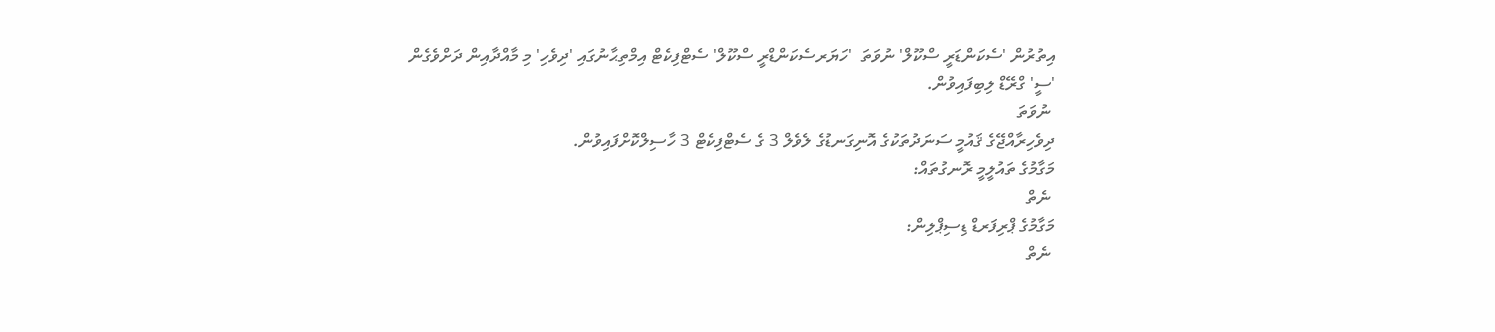އިތުރުން 'ސެކަންޑަރީ ސްކޫލް' ނުވަތަ  'ހަޔަރސެކަންޑްރީ ސްކޫލް' ސެޓްފިކެޓް އިމްތިޙާނުގައި 'ދިވެހި' މި މާއްދާއިން ދަށްވެގެން 'ސީ' ގްރޭޑް ލިބިފައިވުން.
 ނުވަތަ
ދިވެހިރާއްޖޭގެ ޤައުމީ ސަނަދުތަކުގެ އޮނިގަނޑުގެ ލެވެލް 3 ގެ ސެޓްފިކެޓް 3 ހާސިލްކޮށްފައިވުން.
މަގާމުގެ ތައުލީމީ ރޮނގުތައް:
 ނެތް
މަގާމުގެ ޕްރިފަރޑް ޑިސިޕްލިން:
 ނެތް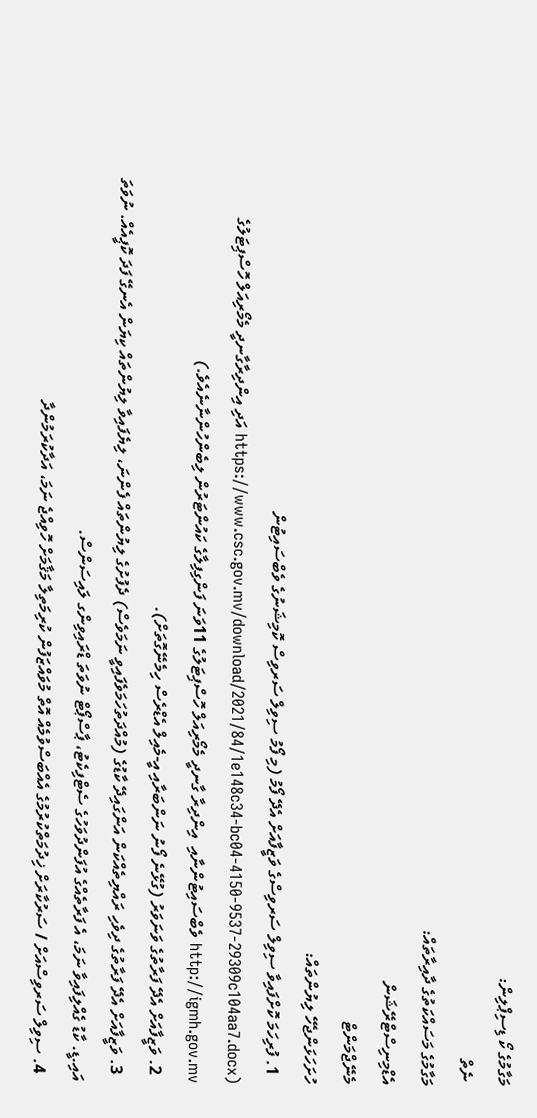މަގާމުގެ ކޯ ޑިސިޕްލިން:
 ނެތް
މަގާމުގެ މަސައްކަތުގެ ދާއިރާތައް:
އެޑްމިނިސްޓްރޭޝަން
މެނޭޖްމަންޓް
ހުށަހަޅަންޖެހޭ ލިޔުންތައް:
  1. ފުރިހަމަ ކޮށްފައިވާ ސިވިލް ސަރވިސްގެ ވަޒީފާއަށް އެދޭ ފޯމު (މި ފޯމު ސިވިލް ސަރވިސް ކޮމިޝަނުގެ ވެބްސައިޓުން (https://www.csc.gov.mv/download/2021/84/1e148c34-bc04-4150-9537-29309c104aa7.docx އަދި އިންދިރާގާނދީ މެމޯރިއަލް ހޮސްޕިޓަލުގެ http://igmh.gov.mv ވެބްސައިޓުންނާއި  އިންދިރާ ގާނދީ މެމޯރިއަލް ހޮސްޕިޓަލުގެ 11ވަނަ ފަންގިފިލާގެ ކައުންޓަރުން ލިބެންހުންނާނެއެވެ.)
  2. ވަޒީފާއަށް އެދޭ ފަރާތުގެ ވަނަވަރު (ގުޅޭނެ ފޯނު ނަންބަރާއި އީ-މެއިލް އެޑްރެސް ހިމެނޭގޮތަށް).
  3. ވަޒީފާއަށް އެދޭ ފަރާތުގެ ދިވެހި ރައްޔިތެއްކަން އަންގައިދޭ ކާޑުގެ (މުއްދަތުހަމަވެފައިވީ ނަމަވެސް) ދެފުށުގެ ލިޔުންތައް ފެންނަ، ލިޔެފައިވާ ލިޔުންތައް ކިޔަން އެނގޭ ފަދަ ކޮޕީއެއް. ނުވަތަ އައި.ޑީ. ކާޑު ގެއްލިފައިވާ ނަމަ، އެ ފަރާތެއްގެ އުފަންދުވަހުގެ ސެޓްފިކެޓު، ޕާސްޕޯޓް ނުވަތަ ޑްރައިވިންގ ލައިސަންސް.
  4. ސިވިލް ސަރވިސްއަށް / ސަރުކާރަށް ޚިދުމަތްކުރުމުގެ އެއްބަސްވުމެއް އޮތް މުވައްޒަފުން ކުރިމަތިލާ މަޤާމަށް ހޮވިއްޖެ ނަމަ، އަދާކުރަމުންދާ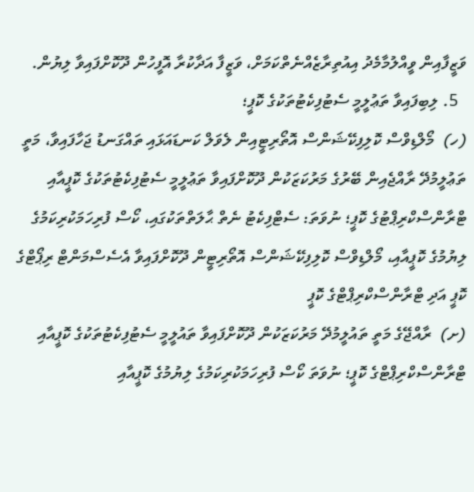ވަޒީފާއިން ވީއްލުމާމެދު އިއުތިރާޒެއްނެތްކަމަށް، ވަޒީފާ އަދާކުރާ އޮފީހުން ދޫކޮށްފައިވާ ލިޔުން.
  5. ލިބިފައިވާ ތަޢުލީމީ ސެޓުފިކެޓުތަކުގެ ކޮޕީ؛
(ހ)  މޯލްޑިވްސް ކޮލިފިކޭޝަންސް އޮތޯރިޓީއިން ލެވަލް ކަނޑައަޅައި ތައްގަނޑު ޖަހާފައިވާ، މަތީ ތަޢުލީމުދޭ ރާއްޖެއިން ބޭރުގެ މަރުކަޒަކުން ދޫކޮށްފައިވާ ތަޢުލީމީ ސެޓުފިކެޓުތަކުގެ ކޮޕީއާއި ޓްރާންސްކްރިޕްޓުގެ ކޮޕީ؛ ނުވަތަ: ސެޓްފިކެޓު ނެތް ޙާލަތްތަކުގައި، ކޯސް ފުރިހަމަކުރިކަމުގެ ލިޔުމުގެ ކޮޕީއާއި، މޯލްޑިވްސް ކޮލިފިކޭޝަންސް އޮތޯރިޓީން ދޫކޮށްފައިވާ އެސެސްމަންޓް ރިޕޯޓްގެ ކޮޕީ އަދި ޓްރާންސްކްރިޕްޓްގެ ކޮޕީ
(ށ)  ރާއްޖޭގެ މަތީ ތައުލީމުދޭ މަރުކަޒަކުން ދޫކޮށްފައިވާ ތައުލީމީ ސެޓުފިކެޓުތަކުގެ ކޮޕީއާއި ޓްރާންސްކްރިޕްޓްގެ ކޮޕީ؛ ނުވަތަ ކޯސް ފުރިހަމަކުރިކަމުގެ ލިޔުމުގެ ކޮޕީއާއި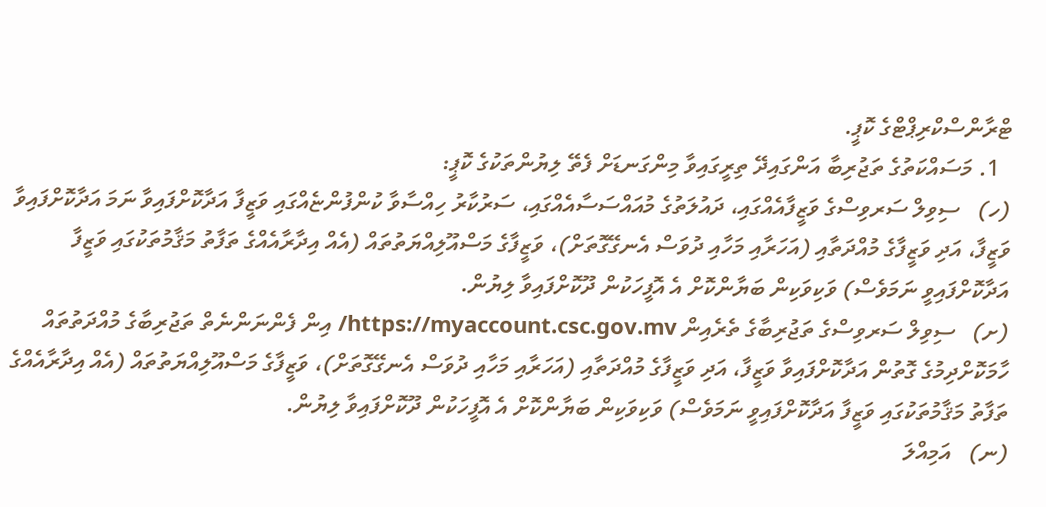ޓްރާންސްކްރިޕްޓްގެ ކޮޕީ.
  1. މަސައްކަތުގެ ތަޖުރިބާ އަންގައިދޭ ތިރީގައިވާ މިންގަނޑަށް ފެތޭ ލިޔުންތަކުގެ ކޮޕީ:
(ހ)   ސިވިލް ސަރވިސްގެ ވަޒީފާއެއްގައި، ދައުލަތުގެ މުއައްސަސާއެއްގައި، ސަރުކާރު ހިއްސާވާ ކުންފުންޏެއްގައި ވަޒީފާ އަދާކޮށްފައިވާ ނަމަ އަދާކޮށްފައިވާ ވަޒީފާ، އަދި ވަޒީފާގެ މުއްދަތާއި (އަހަރާއި މަހާއި ދުވަސް އެނގޭގޮތަށް)، ވަޒީފާގެ މަސްއޫލިއްޔަތުތައް (އެއް އިދާރާއެއްގެ ތަފާތު މަޤާމުތަކުގައި ވަޒީފާ އަދާކޮށްފައިވީ ނަމަވެސް) ވަކިވަކިން ބަޔާންކޮށް އެ އޮފީހަކުން ދޫކޮށްފައިވާ ލިޔުން.
(ށ)   ސިވިލް ސަރވިސްގެ ތަޖުރިބާގެ ތެރެއިން https://myaccount.csc.gov.mv/ އިން ފެންނަންނެތް ތަޖުރިބާގެ މުއްދަތުތައް ހާމަކޮށްދިމުގެ ގޮތުން އަދާކޮށްފައިވާ ވަޒީފާ، އަދި ވަޒީފާގެ މުއްދަތާއި (އަހަރާއި މަހާއި ދުވަސް އެނގޭގޮތަށް)، ވަޒީފާގެ މަސްއޫލިއްޔަތުތައް (އެއް އިދާރާއެއްގެ ތަފާތު މަޤާމުތަކުގައި ވަޒީފާ އަދާކޮށްފައިވީ ނަމަވެސް) ވަކިވަކިން ބަޔާންކޮށް އެ އޮފީހަކުން ދޫކޮށްފައިވާ ލިޔުން.
(ނ)   އަމިއްލަ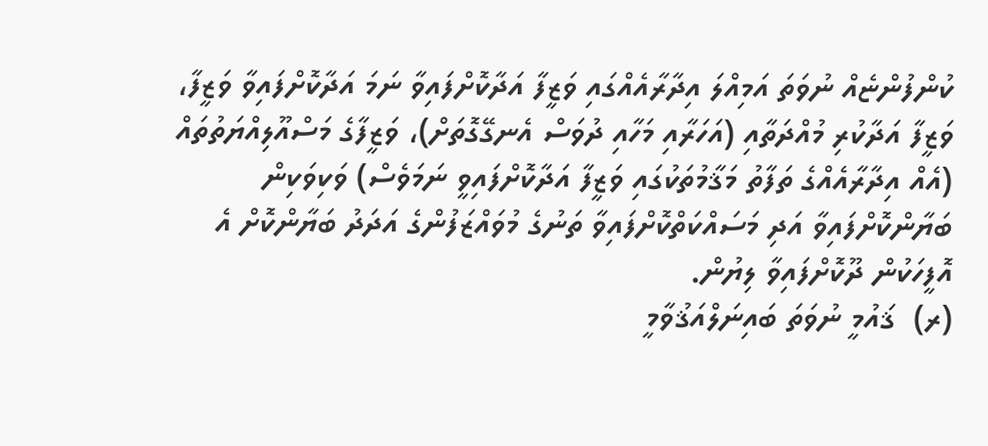ކުންފުންޏެއް ނުވަތަ އަމިއްލަ އިދާރާއެއްގައި ވަޒީފާ އަދާކޮށްފައިވާ ނަމަ އަދާކޮށްފައިވާ ވަޒީފާ، ވަޒީފާ އަދާކުރި މުއްދަތާއި (އަހަރާއި މަހާއި ދުވަސް އެނގޭގޮތަށް)، ވަޒީފާގެ މަސްއޫލިއްޔަތުތައް (އެއް އިދާރާއެއްގެ ތަފާތު މަޤާމުތަކުގައި ވަޒީފާ އަދާކޮށްފައިވީ ނަމަވެސް) ވަކިވަކިން ބަޔާންކޮށްފައިވާ އަދި މަސައްކަތްކޮށްފައިވާ ތަނުގެ މުވައްޒަފުންގެ އަދަދު ބަޔާންކޮށް އެ އޮފީހަކުން ދޫކޮށްފައިވާ ލިޔުން.
(ރ)  ޤައުމީ ނުވަތަ ބައިނަލްއަޤުވާމީ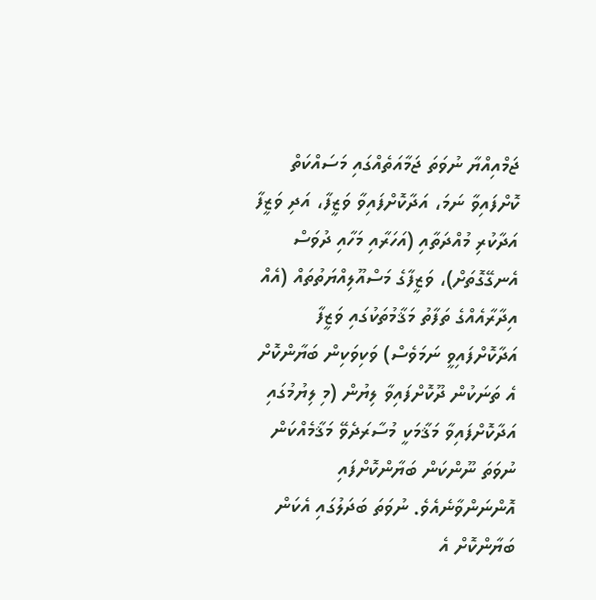ޖަމްއިއްޔާ ނުވަތަ ޖަމާއަތެއްގައި މަސައްކަތް ކޮށްފައިވާ ނަމަ، އަދާކޮށްފައިވާ ވަޒީފާ، އަދި ވަޒީފާ އަދާކުރި މުއްދަތާއި (އަހަރާއި މަހާއި ދުވަސް އެނގޭގޮތަށް)، ވަޒީފާގެ މަސްއޫލިއްޔަތުތައް (އެއް އިދާރާއެއްގެ ތަފާތު މަޤާމުތަކުގައި ވަޒީފާ އަދާކޮށްފައިވީ ނަމަވެސް) ވަކިވަކިން ބަޔާންކޮށް އެ ތަނަކުން ދޫކޮށްފައިވާ ލިޔުން (މި ލިޔުމުގައި އަދާކޮށްފައިވާ މަޤާމަކީ މުސާރަދެވޭ މަޤާމެއްކަން ނުވަތަ ނޫންކަން ބަޔާންކޮށްފައި އޮންނަންވާނެއެވެ. ނުވަތަ ބަދަލުގައި އެކަން ބަޔާންކޮށް އެ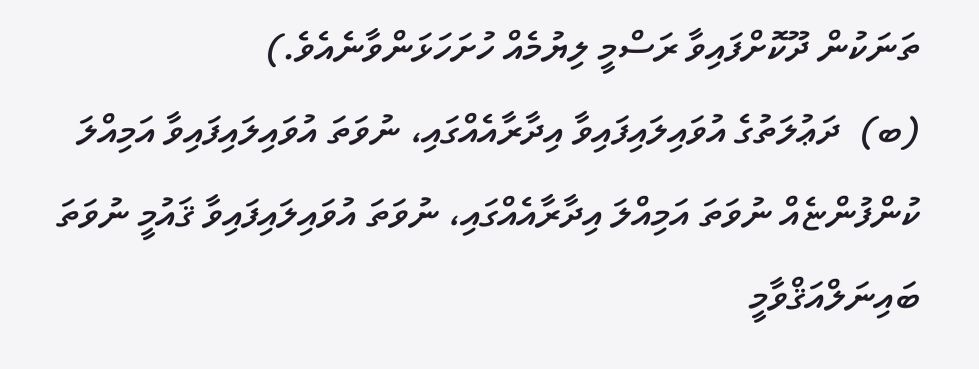ތަނަކުން ދޫކޮށްފައިވާ ރަސްމީ ލިޔުމެއް ހުށަހަޅަންވާނެއެވެ.)
(ބ)  ދަޢުލަތުގެ އުވައިލައިފައިވާ އިދާރާއެއްގައި، ނުވަތަ އުވައިލައިފައިވާ އަމިއްލަ ކުންފުންޏެއް ނުވަތަ އަމިއްލަ އިދާރާއެއްގައި، ނުވަތަ އުވައިލައިފައިވާ ޤައުމީ ނުވަތަ ބައިނަލްއަޤްވާމީ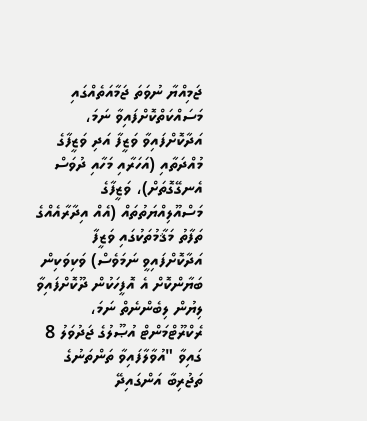ޖަމިއްޔާ ނުވަތަ ޖަމާއަތެއްގައި މަސައްކަތްކޮށްފައިވާ ނަމަ، އަދާކޮށްފައިވާ ވަޒީފާ އަދި ވަޒީފާގެ މުއްދަތާއި (އަހަރާއި މަހާއި ދުވަސް އެނގޭގޮތަށް)، ވަޒީފާގެ މަސްއޫލިއްޔަތުތައް (އެއް އިދާރާއެއްގެ ތަފާތު މަޤާމުތަކުގައި ވަޒީފާ އަދާކޮށްފައިވީ ނަމަވެސް) ވަކިވަކިން ބަޔާންކޮށް އެ އޮފީހަކުން ދޫކޮށްފައިވާ ލިޔުން ލިބެންނެތް ނަމަ، ރެކްރޫޓްމަންޓް އުޞޫލުގެ ޖަދުވަލު 8 ގައިވާ "އުވާލާފައިވާ ތަންތަނުގެ ތަޖުރިބާ އަންގައިދޭ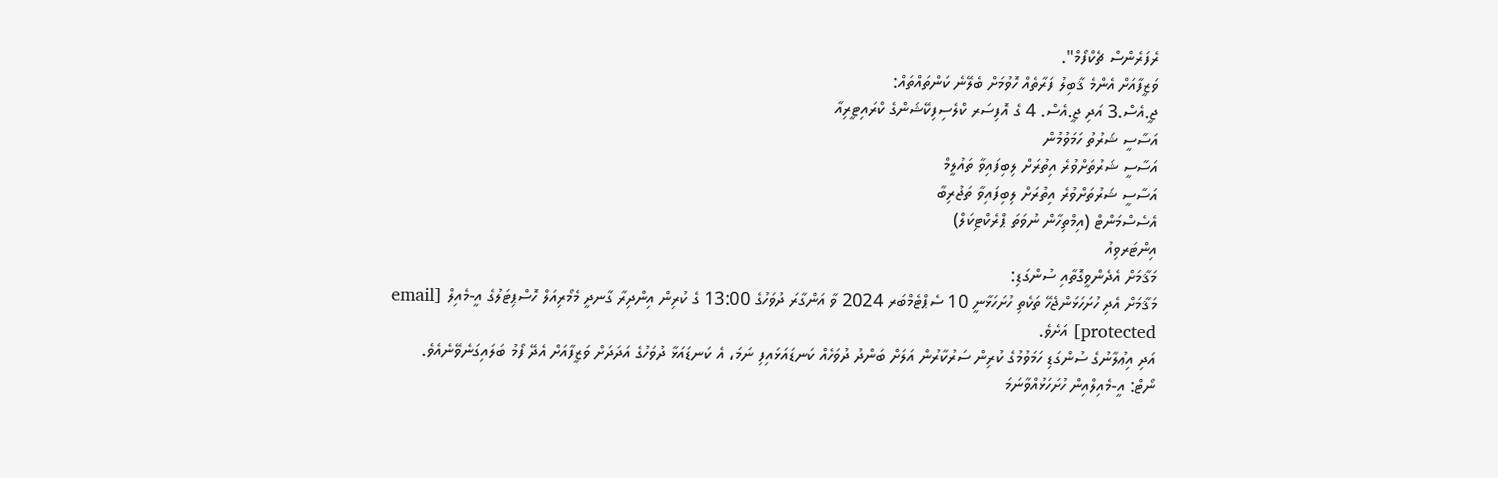ރެފަރެންސް ޗެކްފޯމް".
ވަޒީފާއަށް އެންމެ ޤާބިލު ފަރާތެއް ހޮވުމަށް ބެލޭނެ ކަންތައްތައް:
ޖީ.އެސް.3 އަދި ޖީ.އެސް. 4 ގެ އޮފިސަރ ކްލެސިފިކޭޝަންގެ ކްރައިޓީރިއާ
އަސާސީ ޝަރުތު ހަމަވުމުން
އަސާސީ ޝަރުތަށްވުރެ އިތުރަށް ލިބިފައިވާ ތައުލީމް
އަސާސީ ޝަރުތަށްވުރެ އިތުރަށް ލިބިފައިވާ ތަޖުރިބާ
އެސެސްމަންޓް (އިމްތިހާން ނުވަތަ ޕްރެކްޓިކަލް)
އިންޓަރވިއު
މަޤާމަށް އެދެންވީގޮތާއި ސުންގަޑި:
މަޤާމަށް އެދި ހުށަހަޅަންޖެހޭ ތަކެތި ހުށަހަޅާނީ 10 ސެޕްޓެމްބަރ 2024 ވާ އަންގާރަ ދުވަހުގެ 13:00 ގެ ކުރިން އިންދިރާ ގާނދީ މެމޯރިއަލް ހޮސްޕިޓަލުގެ އީ-މެއިލް [email protected] އަށެވެ.
އަދި އިޢުލާނުގެ ސުންގަޑި ހަމަވުމުގެ ކުރިން ސަރުކާރުން އަލަށް ބަންދު ދުވަހެއް ކަނޑައަޅައިފި ނަމަ، އެ ކަނޑައަޅާ ދުވަހުގެ އަދަދަށް ވަޒީފާއަށް އެދޭ ފޯމު ބަލައިގަނެވޭނެއެވެ.
ނޯޓް: އީ-މެއިލްއިން ހުށަހަޅުއްވާނަމަ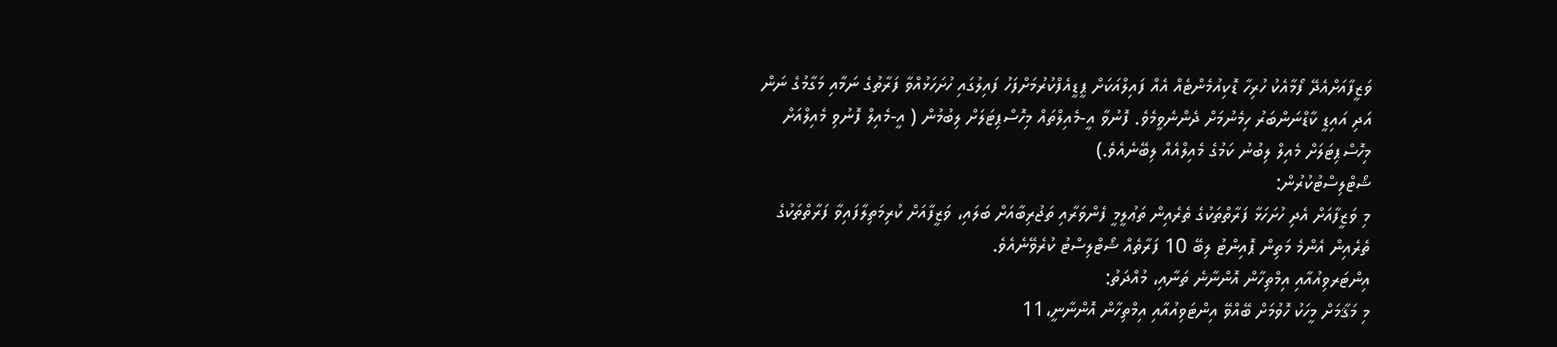ވަޒީފާއަށްއެދޭ ފޯމާއެކު ހުރިހާ ޑޮކިއުމެންޓެއް އެއް ފައިލްއަކަށް ޕީޑީއެފްކުރުމަށްފަހު ފައިލުގައި ހުށަހަޅުއްވާ ފަރާތުގެ ނަމާއި މަގާމުގެ ނަން އަދި އައިޑީ ކާޑްނަންބަރު ހިމެނުމަށް ދެންނެވީމެވެ. ފޮނުވާ އީ-މެއިލްތައް މިހޮސްޕިޓަލަށް ލިބުމުން ( އީ-މެއިލް ފޮނުވި މެއިލްއަށް މިހޮސްޕިޓަލަށް މެއިލް ލިބުނު ކަމުގެ މެއިލްއެއް ލިބޭނެއެވެ.)
ޝޯޓްލިސްޓުކުރުން:
މި ވަޒީފާއަށް އެދި ހުށަހަޅާ ފަރާތްތަކުގެ ތެރެއިން ތަޢުލީމީ ފެންވަރާއި ތަޖުރިބާއަށް ބަލައި، ވަޒީފާއަށް ކުރިމަތިލާފައިވާ ފަރާތްތަކުގެ ތެރެއިން އެންމެ މަތިން ޕޮއިންޓު ލިބޭ 10 ފަރާތެއް ޝޯޓްލިސްޓު ކުރެވޭނެއެވެ.
އިންޓަރވިއުއާއި އިމްތިހާން އޮންނާނެ ތަނާއި، މުއްދަތު:
މި މަޤާމަށް މީހަކު ހޮވުމަށް ބޭއްވޭ އިންޓަވިއުއާއި އިމްތިހާން އޮންނާނީ،11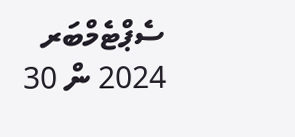ސެޕްޓެމްބަރ 2024 ން 30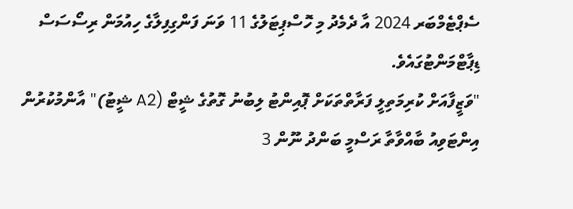ސެޕްޓެމްބަރ 2024 އާ ދެމެދު މި ހޮސްޕިޓަލުގެ 11 ވަނަ ފަންގިފިލާގެ ހިއުމަން ރިސޯސަސް ޑިޕާޓްމަންޓުގައެވެ.
"ވަޒީފާއަށް ކުރިމަތިލީ ފަރާތްތަކަށް ޕޮއިންޓު ލިބުނު ގޮތުގެ ޝީޓް (A2 ޝީޓު)" އާންމުކުރުން
އިންޓަވިއު ބާއްވާތާ ރަސްމީ ބަންދު ނޫން 3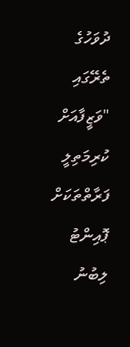ދުވަހުގެ ތެރޭގައި "ވަޒީފާއަށް ކުރިމަތިލީ ފަރާތްތަކަށް ޕޮއިންޓު ލިބުނު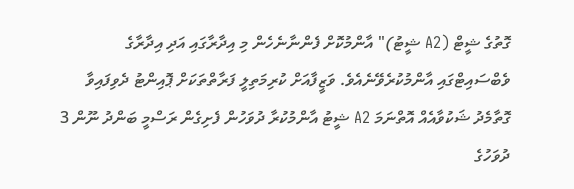ގޮތުގެ ޝީޓް (A2 ޝީޓު)" އާންމުކޮށް ފެންނާނެހެން މި އިދާރާގައި އަދި އިދާރާގެ ވެބްސައިޓްގައި އާންމުކުރެވޭނެއެވެ. ވަޒީފާއަށް ކުރިމަތިލީ ފަރާތްތަކަށް ޕޮއިންޓު ދެވިފައިވާ ގޮތާމެދު ޝަކުވާއެއް އޮތްނަމަ A2 ޝީޓު އާންމުކުރާ ދުވަހުން ފެށިގެން ރަސްމީ ބަންދު ނޫން 3 ދުވަހުގެ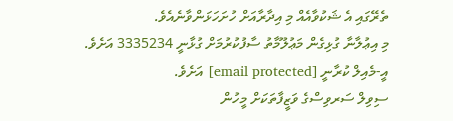ތެރޭގައި އެ ޝަކުވާއެއް މި އިދާރާއަށް ހުށަހަޅަންވާނެއެވެ.
މި އިޢުލާނާ ގުޅިގެން މަޢުލޫމާތު ސާފުކުރުމަށް ގުޅާނީ 3335234 އަށެވެ. އީ-މެއިލް ކުރާނީ [email protected] އަށެވެ.
ސިވިލް ސަރވިސްގެ ވަޒީފާތަކަށް މީހުން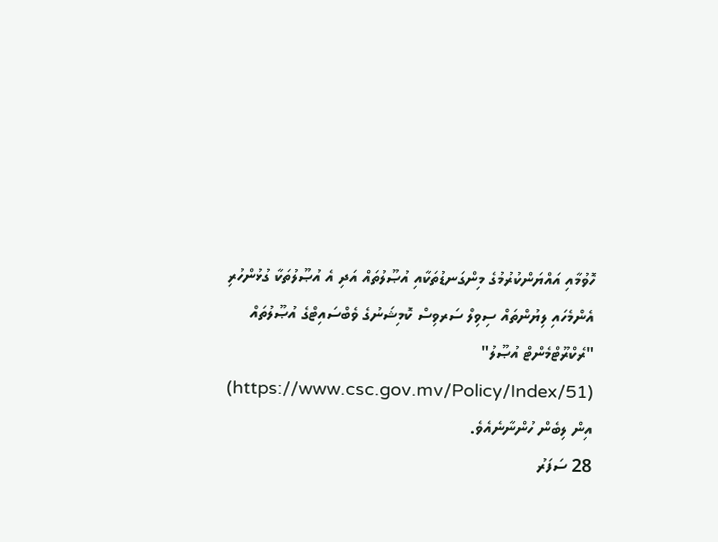ހޮވުމާއި އައްޔަންކުރުމުގެ މިންގަނޑުތަކާއި އުޞޫލުތައް އަދި އެ އުޞޫލުތަކާ ގުޅުންހުރި އެންމެހައި ލިޔުންތައް ސިވިލް ސަރވިސް ކޮމިޝަނުގެ ވެބްސައިޓްގެ އުޞޫލުތައް "ރެކްރޫޓްމެންޓް އުޞޫލު" (https://www.csc.gov.mv/Policy/Index/51) އިން ލިބެން ހުންނާނެއެވެ.
28 ސަފަރު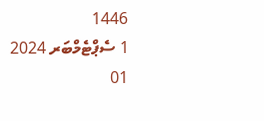1446
1 ސެޕްޓެމްބަރ 2024
01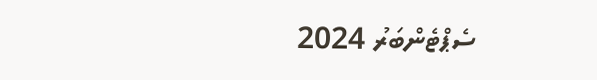ސެޕްޓެންބަރު 2024